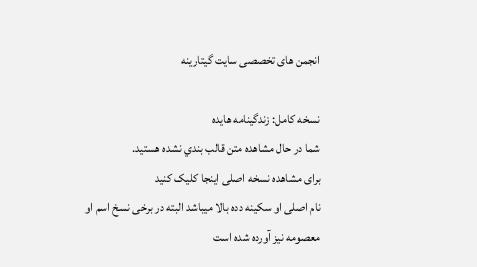انجمن های تخصصی سایت گیتارینه

نسخه كامل: زندگینامه هایده
شما در حال مشاهده متن قالب بندي نشده هستيد.
برای مشاهده نسخه اصلی اینجا کلیک کنید
نام اصلی او سکینه دده بالا میباشد البته در برخی نسخ اسم او معصومه نیز آورده شده است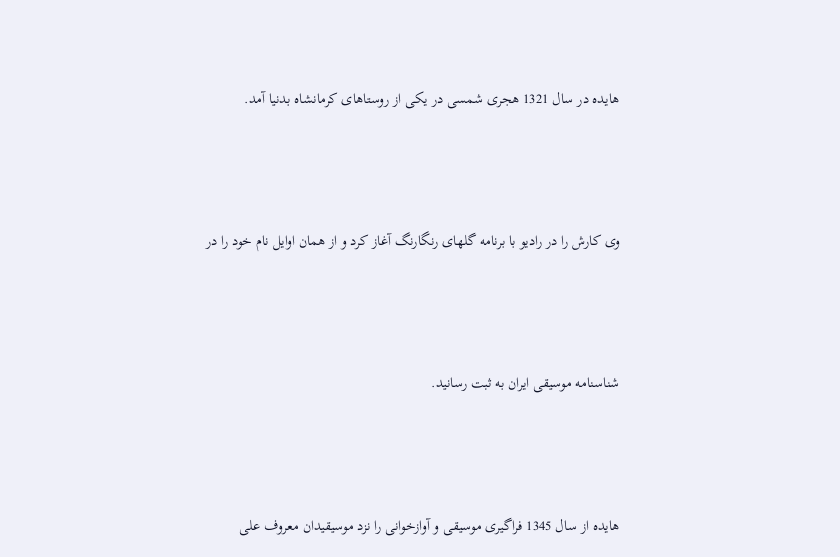هایده در سال 1321 هجری شمسی در یکی از روستاهای کرمانشاه بدنیا آمد.



وی کارش را در رادیو با برنامه گلهای رنگارنگ آغاز کرد و از همان اوایل نام خود را در



شناسنامه موسیقی ایران به ثبت رسانید.



هايده از سال 1345 فراگيری موسيقی و آوازخوانی را نزد موسيقيدان معروف علی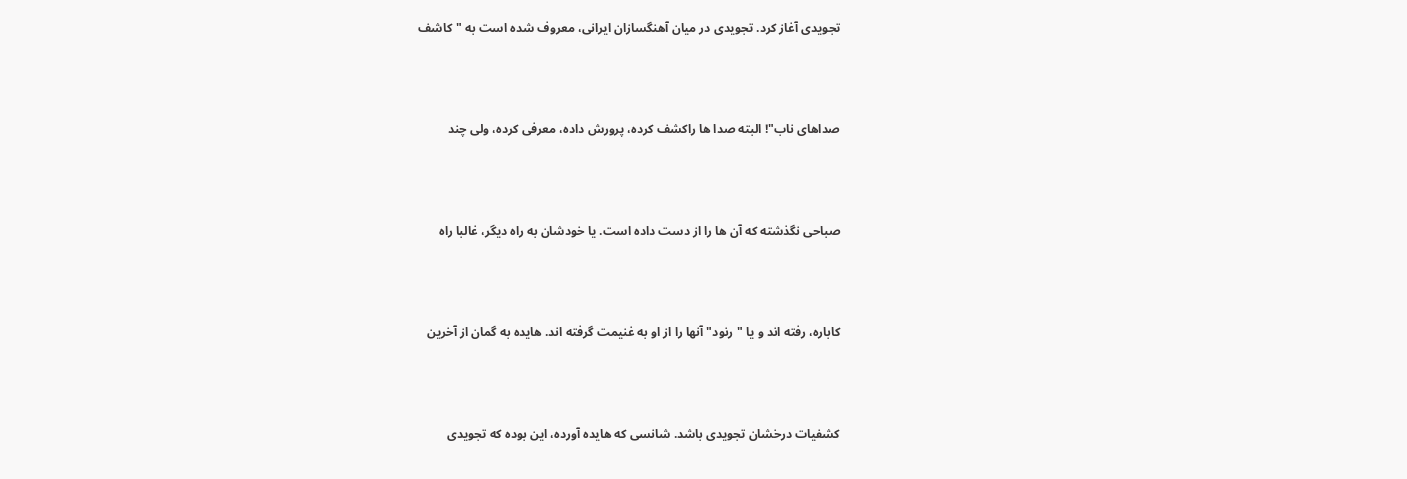تجويدی آغاز کرد. تجويدی در ميان آهنگسازان ايرانی، معروف شده است به "کاشف



صداهای ناب"! البته صدا ها راکشف کرده، پرورش داده، معرفی کرده، ولی چند



صباحی نگذشته که آن ها را از دست داده است. يا خودشان به راه ديگر، غالبا راه



کاباره، رفته اند و يا "رنود" آنها را از او به غنيمت گرفته اند. هايده به گمان از آخرين



کشفيات درخشان تجويدی باشد. شانسی که هايده آورده، اين بوده که تجويدی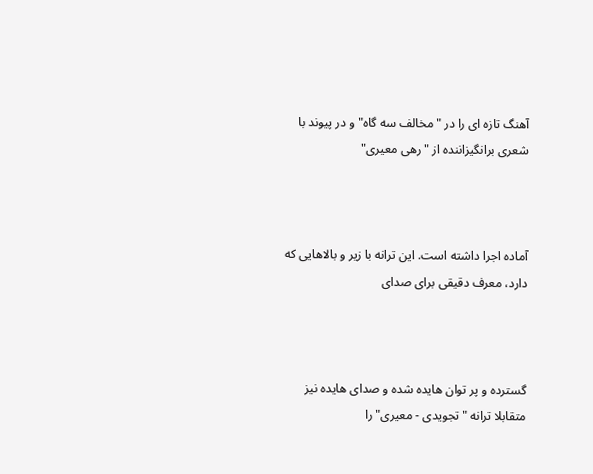آهنگ تازه ای را در "مخالف سه گاه" و در پيوند با شعری برانگيزاننده از "رهی معيری"



آماده اجرا داشته است. اين ترانه با زير و بالاهايی که دارد، معرف دقيقی برای صدای



گسترده و پر توان هايده شده و صدای هايده نيز متقابلا ترانه "تجويدی - معيری" را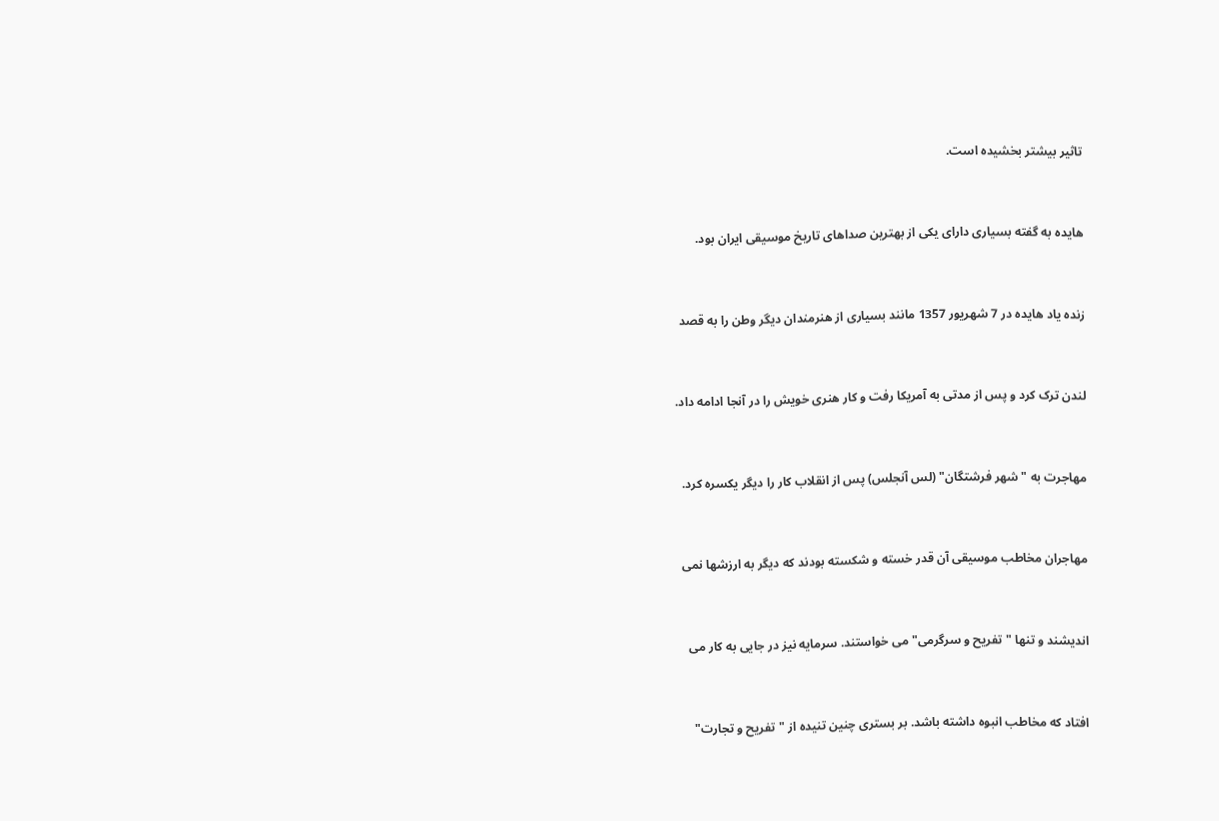تاثير بيشتر بخشيده است.



هایده به گفته بسیاری دارای یکی از بهترین صداهای تاریخ موسیقی ایران بود.



زنده یاد هایده در 7 شهریور 1357 مانند بسیاری از هنرمندان دیگر وطن را به قصد



لندن ترک کرد و پس از مدتی به آمریکا رفت و کار هنری خویش را در آنجا ادامه داد.



مهاجرت به "شهر فرشتگان" (لس آنجلس) پس از انقلاب کار را ديگر يکسره کرد.



مهاجران مخاطب موسيقی آن قدر خسته و شکسته بودند که ديگر به ارزشها نمی



انديشند و تنها "تفريح و سرگرمی" می خواستند. سرمايه نيز در جايی به کار می



افتاد که مخاطب انبوه داشته باشد. بر بستری چنين تنيده از "تفريح و تجارت"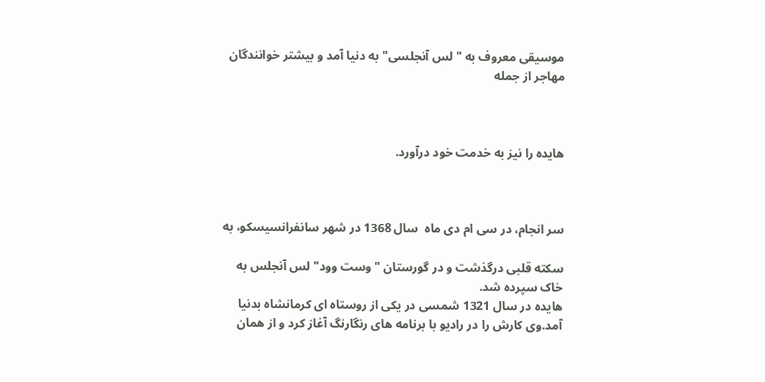موسيقی معروف به "لس آنجلسی" به دنيا آمد و بيشتر خوانندگان مهاجر از جمله



هايده را نيز به خدمت خود درآورد.



سر انجام، در سی ام دی ماه  سال 1368 در شهر سانفرانسيسکو، به

سکته قلبی درگذشت و در گورستان "وست وود" لس آنجلس به خاک سپرده شد.
هایده در سال 1321 شمسی در یکی از روستاه ای کرمانشاه بدنیا آمد.وی کارش را در رادیو با برنامه های رنگارنگ آغاز کرد و از همان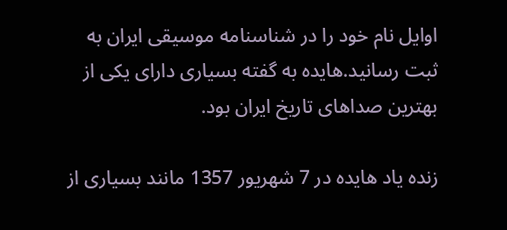اوایل نام خود را در شناسنامه موسیقی ایران به ثبت رسانید.هایده به گفته بسیاری دارای یکی از بهترین صداهای تاریخ ایران بود.

زنده یاد هایده در 7 شهریور 1357 مانند بسیاری از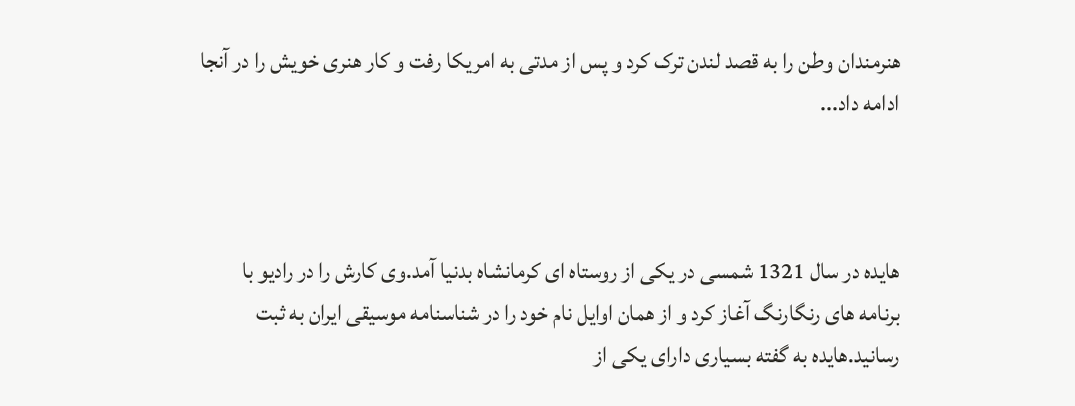هنرمندان وطن را به قصد لندن ترک کرد و پس از مدتی به امریکا رفت و کار هنری خویش را در آنجا ادامه داد...



هایده در سال 1321 شمسی در یکی از روستاه ای کرمانشاه بدنیا آمد.وی کارش را در رادیو با برنامه های رنگارنگ آغاز کرد و از همان اوایل نام خود را در شناسنامه موسیقی ایران به ثبت رسانید.هایده به گفته بسیاری دارای یکی از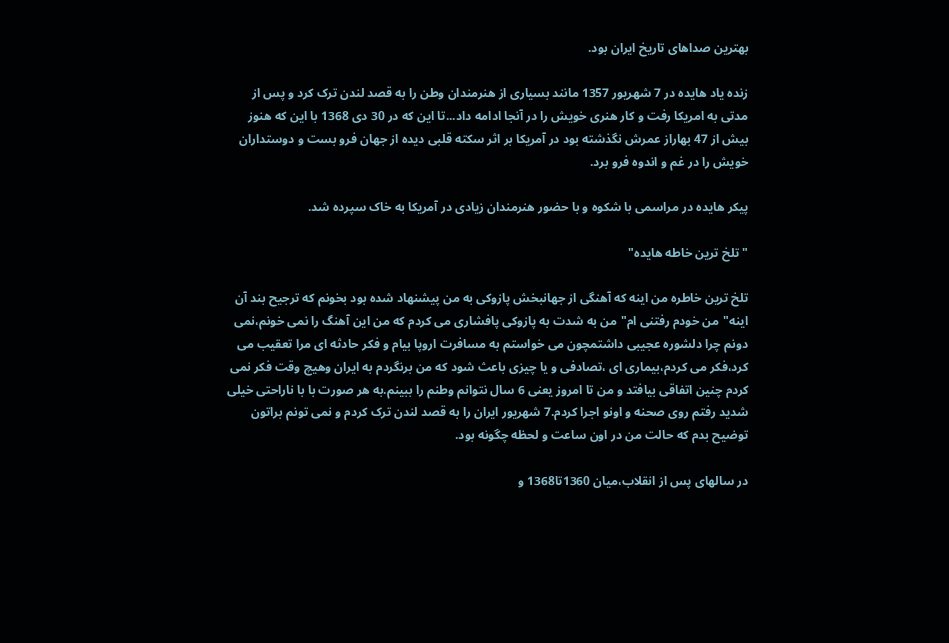بهترین صداهای تاریخ ایران بود.

زنده یاد هایده در 7 شهریور 1357 مانند بسیاری از هنرمندان وطن را به قصد لندن ترک کرد و پس از مدتی به امریکا رفت و کار هنری خویش را در آنجا ادامه داد...تا این که در 30 دی 1368 با این که هنوز بیش از 47 بهاراز عمرش نگذشته بود در آمریکا بر اثر سکته قلبی دیده از جهان فرو بست و دوستداران خویش را در غم و اندوه فرو برد.

پیکر هایده در مراسمی با شکوه و با حضور هنرمندان زیادی در آمریکا به خاک سپرده شد.

"تلخ ترین خاطه هایده"

تلخ ترین خاطره من اینه که آهنگی از جهانبخش پازوکی به من پیشنهاد شده بود بخونم که ترجیح بند آن اینه"من خودم رفتنی ام"من به شدت به پازوکی پافشاری می کردم که من این آهنگ را نمی خونم،نمی دونم چرا دلشوره عجیبی داشتمچون می خواستم به مسافرت اروپا بیام و فکر حادثه ای مرا تعقیب می کرد،فکر می کردم،بیماری ای ،تصادفی و یا چیزی باعث شود که من برنگردم به ایران وهیچ وقت فکر نمی کردم چنین اتفاقی بیافتد و من تا امروز یعنی 6 سال نتوانم وطنم را ببینم.به هر صورت با با ناراحتی خیلی شدید رفتم روی صحنه و اونو اجرا کردم.7 شهریور ایران را به قصد لندن ترک کردم و نمی تونم براتون توضیح بدم که حالت من در اون ساعت و لحظه چگونه بود.

در سالهای پس از انقلاب،میان 1360تا1368 و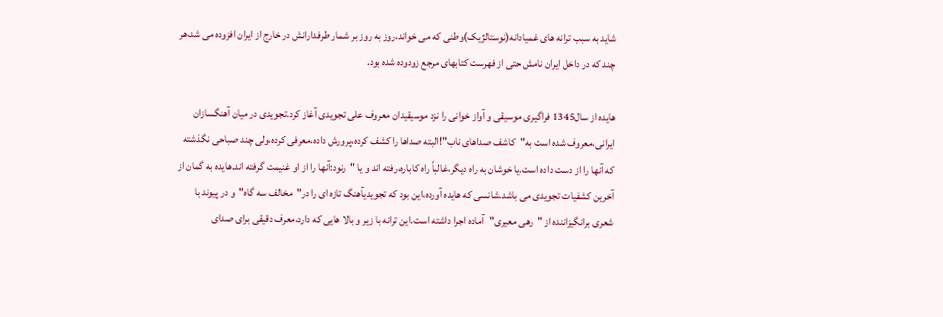شاید به سبب ترانه های غمیادانه(نوستالژیک)وطنی که می خواند،روز به روز بر شمار طرفدارانش در خارج از ایران افزوده می شد،هر چند که در داخل ایران نامش حتی از فهرست کتابهای مرجع زودوده شده بود.

هایده از سال1345 فراگیری موسیقی و آواز خوانی را نزد موسیقیدان معروف علی تجویدی آغاز کرد.تجویدی در میان آهنگسازان ایرانی،معروف شده است به"کاشف صداهای ناب"!البته صداها را کشف کرده،پرورش داده،معرفی کرده،ولی چند صباحی نگذشته که آنها را از دست داده است.یا خوشان به راه دیگر،غالباً راه کاباره،رفته اند و یا "رنود:آنها را از او غنیمت گرفته اند.هایده به گمان از آخرین کشفیات تجویدی می باشد.شانسی که هایده آورده،این بود که تجویدیآهنگ تازه ای را در"مخالف سه گاه"و در پیوند با شعری برانگیزاننده از "رهی معیری"آماده اجرا داشته است.این ترانه با زیر و بالا هایی که دارد،معرف دقیقی برای صدای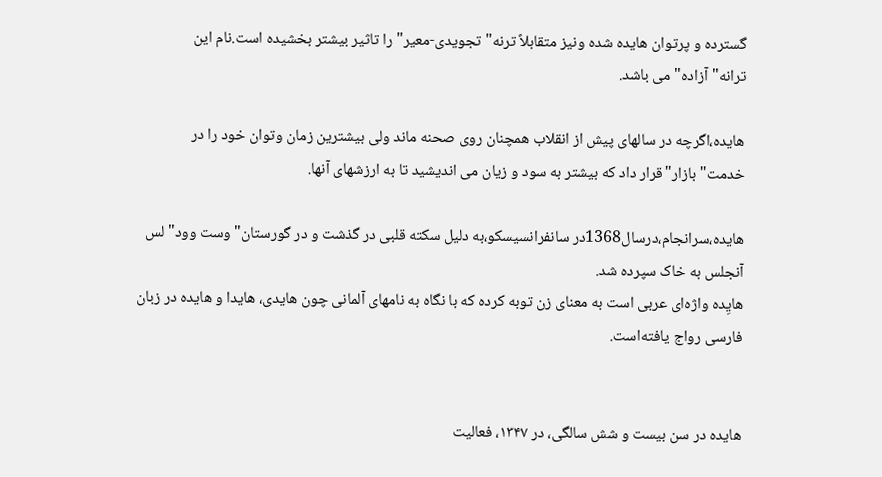گسترده و پرتوان هایده شده ونیز متقابلاً ترنه"تجویدی-معیر"را تاثیر بیشتر بخشیده است.نام این ترانه"آزاده"می باشد.

هایده،اگرچه در سالهای پیش از انقلاب همچنان روی صحنه ماند ولی بیشترین زمان وتوان خود را در خدمت"بازار"قرار داد که بیشتر به سود و زیان می اندیشید تا به ارزشهای آنها.

هایده،سرانجام،درسال1368در سانفرانسیسکو،به دلیل سکته قلبی در گذشت و در گورستان"وست وود"لس آنجلس به خاک سپرده شد.
هایِده واژه‌ای عربی است به معنای زن توبه کرده که با نگاه به نامهای آلمانی چون هایدی، هایدا و هایده در زبان فارسی رواج یافته‌است.


هایده در سن بیست و شش سالگی، در ۱۳۴۷، فعالیت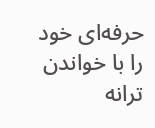حرفه‌ای خود را با خواندن ترانه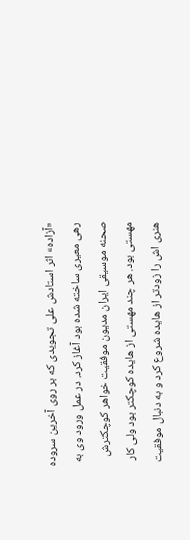«آزاده» اثر استادش علی تجویدی که بر روی آخرین سروده رهی معیری ساخته شده بود آغاز کرد. در عمل ورود وی به صحنه موسیقی ایران مدیون موفقیت خواهر کوچکترش مهستی بود. هر چند مهستی از هایده کوچکتر بود ولی کار هنری اش را زودتر از هایده شروع کرد و به دنبال موفقیت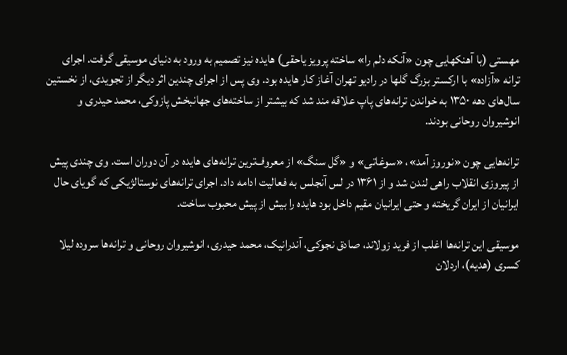مهستی (با آهنکهایی چون «آنکه دلم را» ساخته پرویز یاحقی) هایده نیز تصمیم به ورود به دنیای موسیقی گرفت. اجرای ترانه «آزاده» با ارکستر بزرگ گلها در رادیو تهران آغاز کار هایده بود. وی پس از اجرای چندین اثر دیگر از تجویدی، از نخستین سال‌های دهه ۱۳۵۰ به خواندن ترانه‌های پاپ علاقه مند شد که بیشتر از ساخته‌های جهانبخش پازوکی، محمد حیدری و انوشیروان روحانی بودند.

ترانه‌هایی چون «نوروز آمد»، «سوغاتی» و «گل سنگ» از معروف‌ترین ترانه‌های هایده در آن دوران است. وی چندی پیش از پیروزی انقلاب راهی لندن شد و از ۱۳۶۱ در لس آنجلس به فعالیت ادامه داد. اجرای ترانه‌های نوستالژیکی که گویای حال ایرانیان از ایران گریخته و حتی ایرانیان مقیم داخل بود هایده را بیش از پیش محبوب ساخت.

موسیقی این ترانه‌ها اغلب از فرید زولاند، صادق نجوکی، آندرانیک، محمد حیدری، انوشیروان روحانی و ترانه‌ها سروده لیلا کسری (هدیه)، اردلان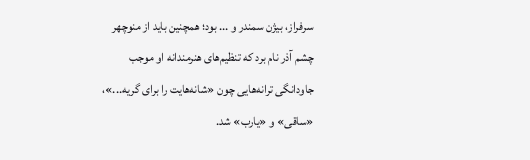سرفراز، بیژن سمندر و ... بود؛ همچنین باید از منوچهر چشم آذر نام برد که تنظیم‌های هنرمندانه او موجب جاودانگی ترانه‌هایی چون «شانه‌هایت را برای گریه...»، «ساقی» و «یارب» شد.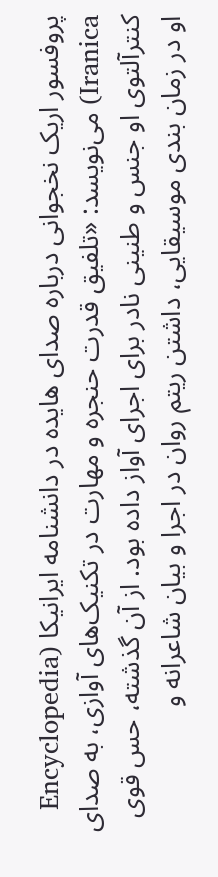پروفسور اریک نخجوانی درباره صدای هایده در دانشنامه ایرانیکا (Encyclopedia Iranica) می‌نویسد: «تلفیق قدرت حنجره و مهارت در تکنیک‌های آوازی، به صدای کنترآلتوی او جنس و طنینی نادر برای اجرای آواز داده بود. از آن گذشته، حس قوی او در زمان بندی موسیقایی، داشتن ریتم روان در اجرا و بیان شاعرانه و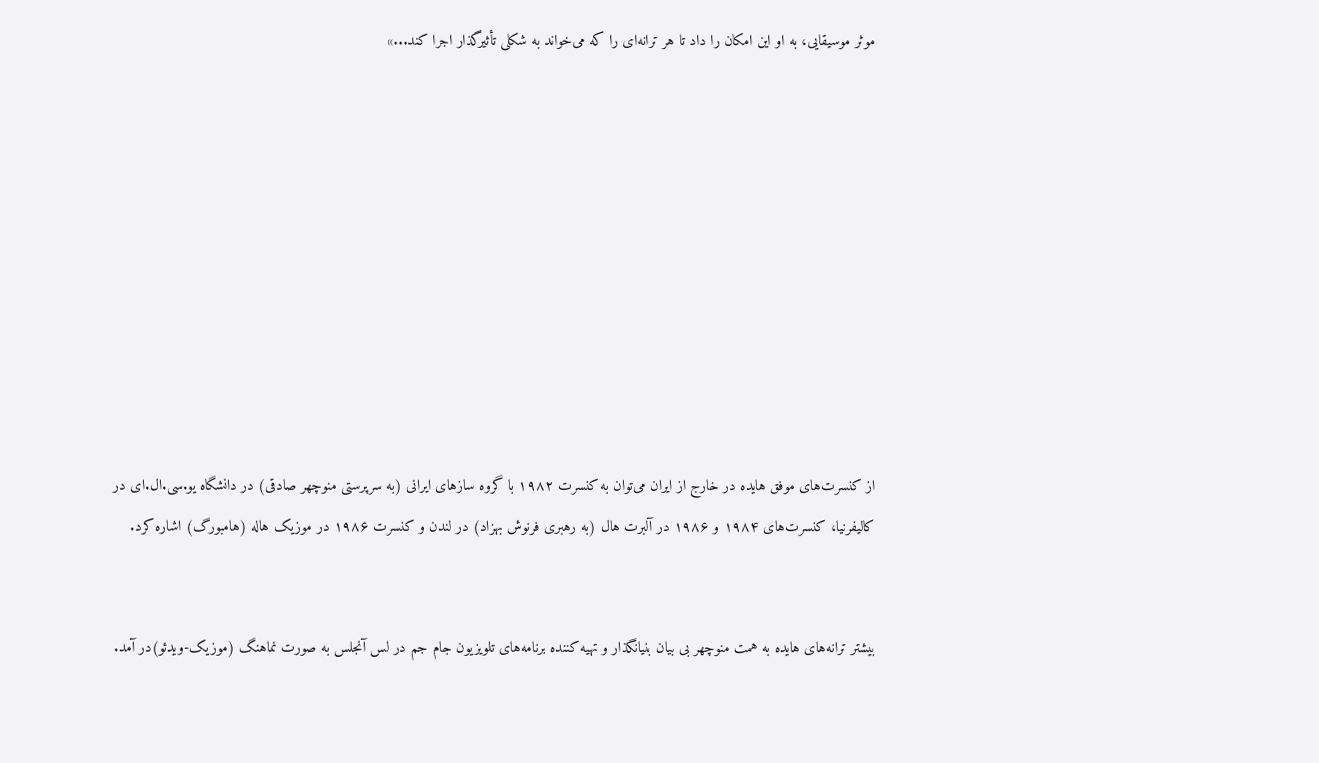موثر موسیقایی، به او این امکان را داد تا هر ترانه‌ای را که می‌خواند به شکلی تأثیرگذار اجرا کند...»










از کنسرت‌های موفق هایده در خارج از ایران می‌توان به کنسرت ۱۹۸۲ با گروه سازهای ایرانی (به سرپرستی منوچهر صادقی) در دانشگاه یو.سی.ال.ای در کالیفرنیا، کنسرت‌های ۱۹۸۴ و ۱۹۸۶ در آلبرت هال (به رهبری فرنوش بهزاد) در لندن و کنسرت ۱۹۸۶ در موزیک هاله (هامبورگ) اشاره کرد.


بیشتر ترانه‌های هایده به همت منوچهر بی بیان بنیانگذار و تهیه کننده برنامه‌های تلویزیون جام جم در لس آنجلس به صورت نماهنگ (موزیک-ویدئو)در آمد.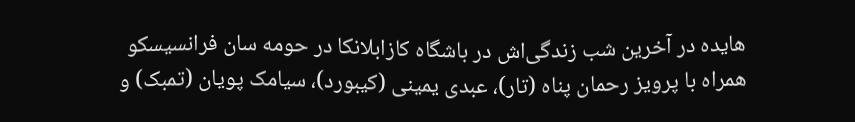هایده در آخرین شب زندگی‌اش در باشگاه کازابلانکا در حومه سان فرانسیسکو همراه با پرویز رحمان پناه (تار)، عبدی یمینی (کیبورد)، سیامک پویان (تمبک) و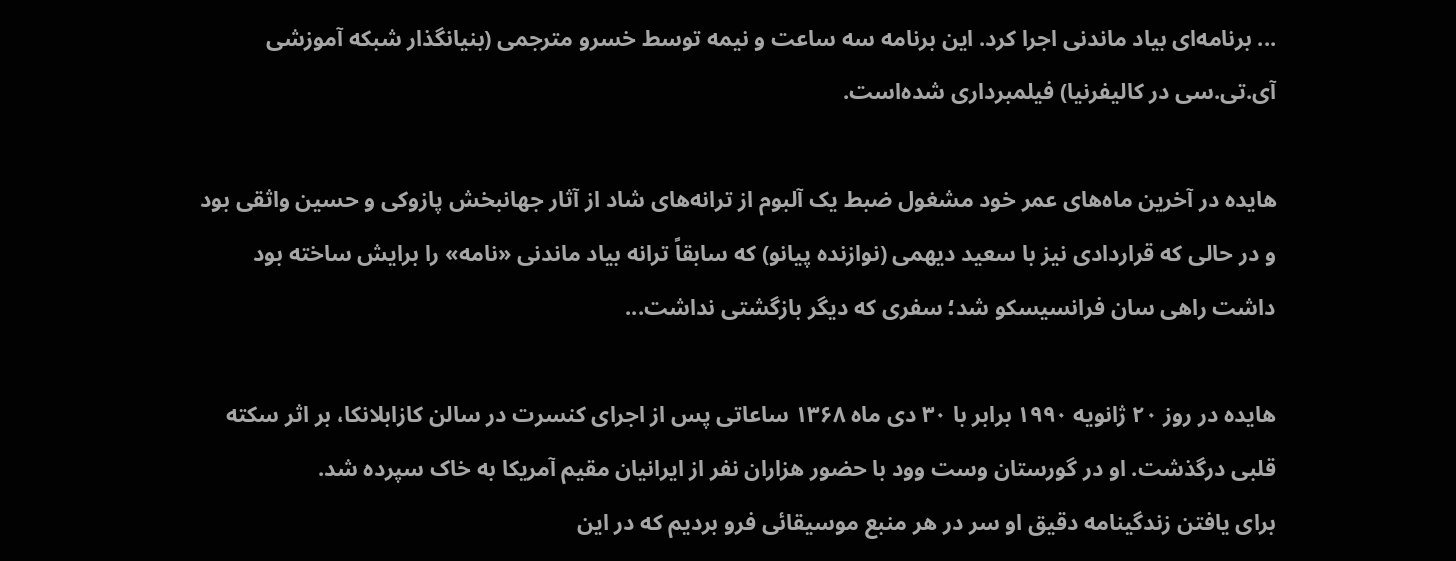... برنامه‌ای بیاد ماندنی اجرا کرد. این برنامه سه ساعت و نیمه توسط خسرو مترجمی (بنیانگذار شبکه آموزشی آی.تی.سی در کالیفرنیا) فیلمبرداری شده‌است.

هایده در آخرین ماه‌های عمر خود مشغول ضبط یک آلبوم از ترانه‌های شاد از آثار جهانبخش پازوکی و حسین واثقی بود و در حالی که قراردادی نیز با سعید دیهمی (نوازنده پیانو) که سابقاً ترانه بیاد ماندنی «نامه» را برایش ساخته بود داشت راهی سان فرانسیسکو شد؛ سفری که دیگر بازگشتی نداشت...

هایده در روز ۲۰ ژانویه ۱۹۹۰ برابر با ۳۰ دی ماه ۱۳۶۸ ساعاتی پس از اجرای کنسرت در سالن کازابلانکا، بر اثر سکته قلبی درگذشت. او در گورستان وست وود با حضور هزاران نفر از ایرانیان مقیم آمریکا به خاک سپرده شد.
برای يافتن زندگينامه دقيق او سر در هر منبع موسيقائی فرو برديم که در اين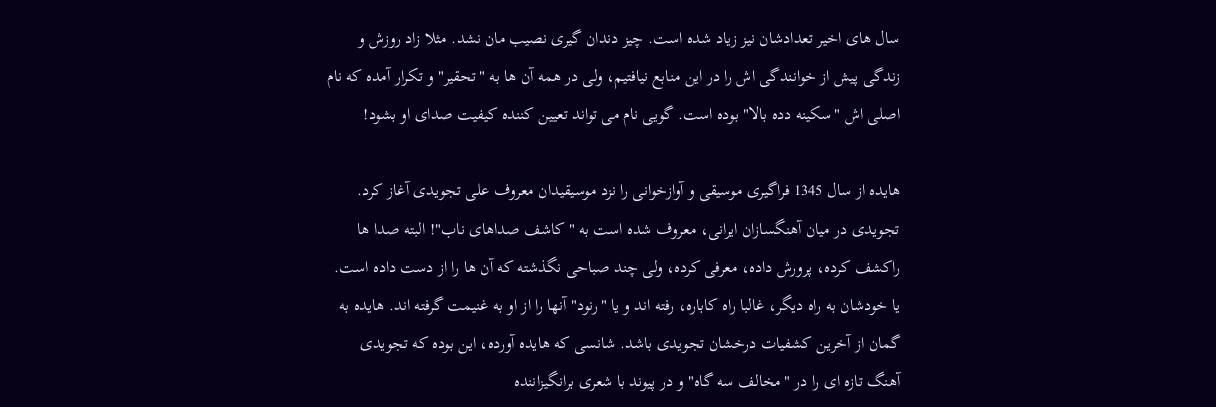سال های اخير تعدادشان نيز زياد شده است. چيز دندان گيری نصيب مان نشد. مثلا زاد روزش و زندگی پيش از خوانندگی اش را در اين منابع نيافتيم، ولی در همه آن ها به "تحقير" و تکرار آمده که نام اصلی اش "سکينه دده بالا" بوده است. گويی نام می تواند تعيين کننده کيفيت صدای او بشود!

هايده از سال 1345 فراگيری موسيقی و آوازخوانی را نزد موسيقيدان معروف علی تجويدی آغاز کرد. تجويدی در ميان آهنگسازان ايرانی، معروف شده است به "کاشف صداهای ناب"! البته صدا ها راکشف کرده، پرورش داده، معرفی کرده، ولی چند صباحی نگذشته که آن ها را از دست داده است. يا خودشان به راه ديگر، غالبا راه کاباره، رفته اند و يا "رنود" آنها را از او به غنيمت گرفته اند. هايده به گمان از آخرين کشفيات درخشان تجويدی باشد. شانسی که هايده آورده، اين بوده که تجويدی آهنگ تازه ای را در "مخالف سه گاه" و در پيوند با شعری برانگيزاننده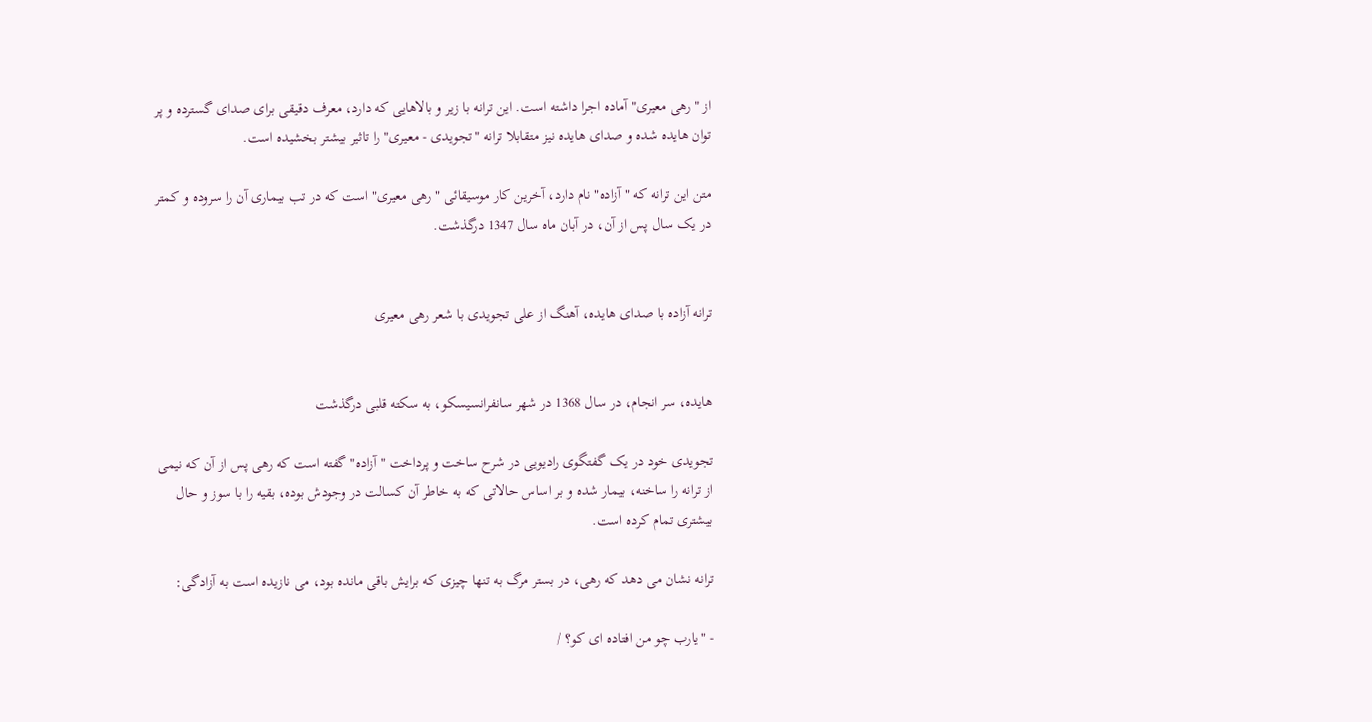از "رهی معيری" آماده اجرا داشته است. اين ترانه با زير و بالاهايی که دارد، معرف دقيقی برای صدای گسترده و پر توان هايده شده و صدای هايده نيز متقابلا ترانه "تجويدی - معيری" را تاثير بيشتر بخشيده است.

متن اين ترانه که "آزاده" نام دارد، آخرين کار موسيقائی " رهی معيری" است که در تب بيماری آن را سروده و کمتر در يک سال پس از آن، در آبان ماه سال 1347 درگذشت.


ترانه آزاده با صدای هايده، آهنگ از علی تجويدی با شعر رهی معيری


هايده، سر انجام، در سال 1368 در شهر سانفرانسيسکو، به سکته قلبی درگذشت

تجويدی خود در يک گفتگوی راديويی در شرح ساخت و پرداخت "آزاده" گفته است که رهی پس از آن که نيمی از ترانه را ساخنه، بيمار شده و بر اساس حالاتی که به خاطر آن کسالت در وجودش بوده، بقيه را با سوز و حال بيشتری تمام کرده است.

ترانه نشان می دهد که رهی، در بستر مرگ به تنها چيزی که برايش باقی مانده بود، می نازيده است به آزادگی:

- "يارب چو من افتاده ای کو؟ /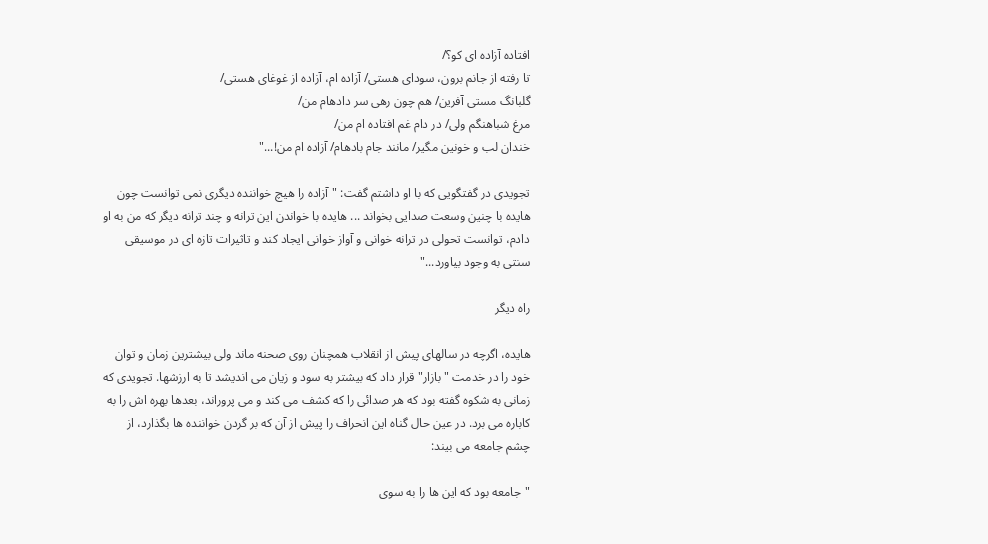افتاده آزاده ای کو؟/
تا رفته از جانم برون، سودای هستی/ آزاده ام، آزاده از غوغای هستی/
گلبانگ مستی آفرين/ هم چون رهی سر دادهام من/
مرغ شباهنگم ولی/ در دام غم افتاده ام من/
خندان لب و خونين مگير/ مانند جام بادهام/ آزاده ام من!..."

تجويدی در گفتگويی که با او داشتم گفت: "آزاده را هيچ خواننده ديگری نمی توانست چون هايده با چنين وسعت صدايی بخواند ... هايده با خواندن اين ترانه و چند ترانه ديگر که من به او دادم، توانست تحولی در ترانه خوانی و آواز خوانی ايجاد کند و تاثيرات تازه ای در موسيقی سنتی به وجود بياورد..."

راه ديگر

هايده، اگرچه در سالهای پيش از انقلاب همچنان روی صحنه ماند ولی بيشترين زمان و توان خود را در خدمت "بازار" قرار داد که بيشتر به سود و زيان می انديشد تا به ارزشها. تجويدی که زمانی به شکوه گفته بود که هر صدائی را که کشف می کند و می پروراند، بعدها بهره اش را به کاباره می برد. در عين حال گناه اين انحراف را پيش از آن که بر گردن خواننده ها بگذارد، از چشم جامعه می بيند:

"جامعه بود که اين ها را به سوی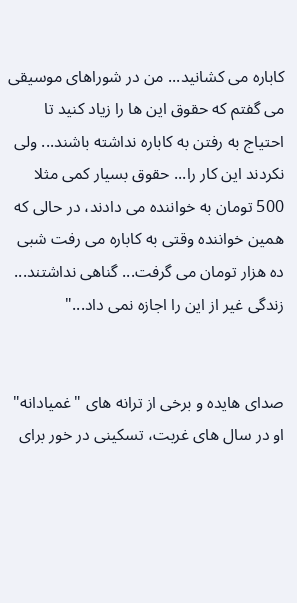کاباره می کشانيد... من در شوراهای موسيقی می گفتم که حقوق اين ها را زياد کنيد تا احتياج به رفتن به کاباره نداشته باشند... ولی نکردند اين کار را... حقوق بسيار کمی مثلا 500 تومان به خواننده می دادند، در حالی که همين خواننده وقتی به کاباره می رفت شبی ده هزار تومان می گرفت... گناهی نداشتند... زندگی غير از اين را اجازه نمی داد..."


صدای هايده و برخی از ترانه های "غميادانه" او در سال های غربت، تسکينی در خور برای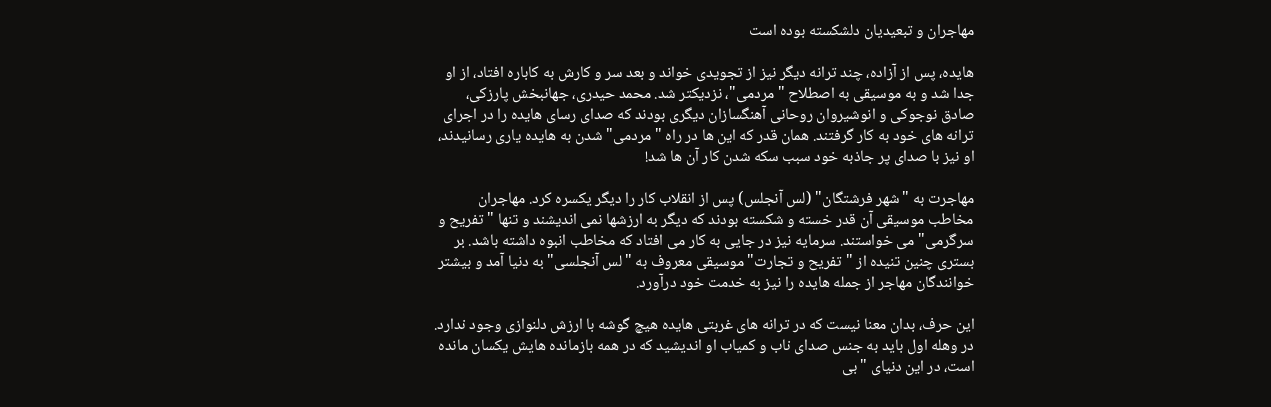مهاجران و تبعيديان دلشکسته بوده است

هايده، پس از آزاده، چند ترانه ديگر نيز از تجويدی خواند و بعد سر و کارش به کاباره افتاد، از او جدا شد و به موسيقی به اصطلاح "مردمی"، نزديکتر شد. محمد حيدری، جهانبخش پارزکی، صادق نوجوکی و انوشيروان روحانی آهنگسازان ديگری بودند که صدای رسای هايده را در اجرای ترانه های خود به کار گرفتند. همان قدر که اين ها در راه "مردمی" شدن به هايده ياری رسانيدند، او نيز با صدای پر جاذبه خود سبب سکه شدن کار آن ها شد!

مهاجرت به "شهر فرشتگان" (لس آنجلس) پس از انقلاب کار را ديگر يکسره کرد. مهاجران مخاطب موسيقی آن قدر خسته و شکسته بودند که ديگر به ارزشها نمی انديشند و تنها "تفريح و سرگرمی" می خواستند. سرمايه نيز در جايی به کار می افتاد که مخاطب انبوه داشته باشد. بر بستری چنين تنيده از "تفريح و تجارت" موسيقی معروف به "لس آنجلسی" به دنيا آمد و بيشتر خوانندگان مهاجر از جمله هايده را نيز به خدمت خود درآورد.

اين حرف، بدان معنا نيست که در ترانه های غربتی هايده هيچ گوشه با ارزش دلنوازی وجود ندارد. در وهله اول بايد به جنس صدای ناب و کمياب او انديشيد که در همه بازمانده هايش يکسان مانده است، در اين دنيای "بی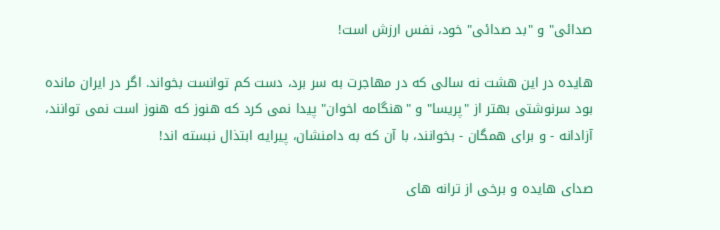صدائی" و "بد صدائی" خود، نفس ارزش است!

هايده در اين هشت نه سالی که در مهاجرت به سر برد، دست کم توانست بخواند. اگر در ايران مانده بود سرنوشتی بهتر از "پريسا" و "هنگامه اخوان" پيدا نمی کرد که هنوز که هنوز است نمی توانند، آزادانه - و برای همگان - بخوانند، با آن که به دامنشان، پيرايه ابتذال نبسته اند!

صدای هايده و برخی از ترانه های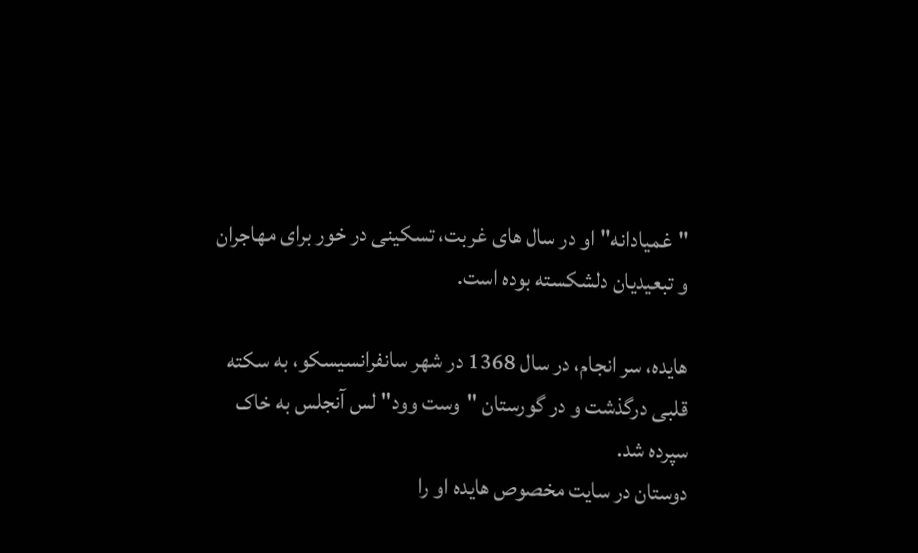"غميادانه" او در سال های غربت، تسکينی در خور برای مهاجران و تبعيديان دلشکسته بوده است.

هايده، سر انجام، در سال 1368 در شهر سانفرانسيسکو، به سکته قلبی درگذشت و در گورستان "وست وود" لس آنجلس به خاک سپرده شد.
دوستان در سایت مخصوص هایده او را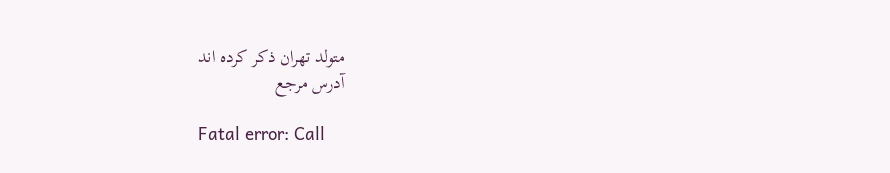متولد تهران ذکر کرده اند
آدرس مرجع

Fatal error: Call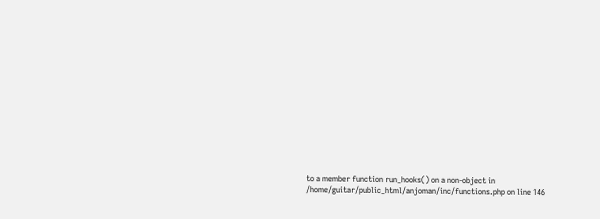to a member function run_hooks() on a non-object in /home/guitar/public_html/anjoman/inc/functions.php on line 146